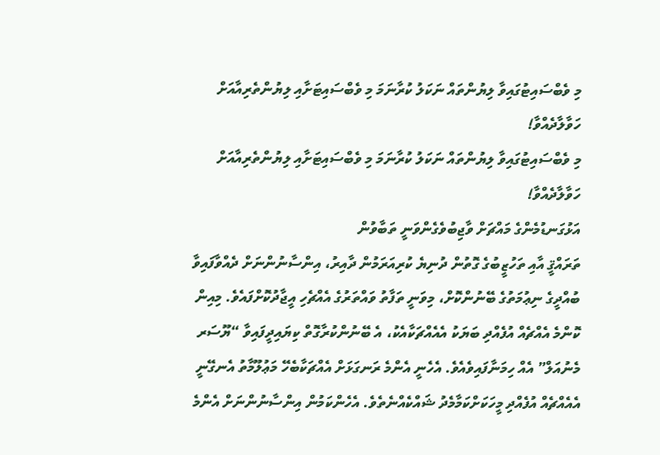މި ވެބްސައިޓުގައިވާ ލިޔުންތައް ނަކަލު ކުރާނަމަ މި ވެބްސައިޓަށާއި ލިޔުންތެރިއާއަށް ހަވާލާދެއްވާ!
މި ވެބްސައިޓުގައިވާ ލިޔުންތައް ނަކަލު ކުރާނަމަ މި ވެބްސައިޓަށާއި ލިޔުންތެރިއާއަށް ހަވާލާދެއްވާ!
އަޅުގަނޑުމެންގެ މައްޗަށް ވާޖިބުވެގެންވަނީ ތަބާވުން
ތަރައްޤީ އާއި ތަހުޒީބުގެ ގޮތުން ދުނިޔެ ކުރިއަރަމުން ދާއިރު، އިންސާނުންނަށް ދެއްވާފައިވާ ބުއްދީގެ ނިޢުމަތުގެ ބޭނުންކޮށް، މިވަނީ ތަފާތު ވައްތަރުގެ އެއްޗެހި އީޖާދުކޮށްފައެވެ. މިއިން ކޮންމެ އެއްޗެއް އުފެއްދި ބަޔަކު އެއެއްޗަކާއެކު، އެ ބޭނުންކުރާގޮތް ކިޔައިދީފައިވާ “ޔޫސަރ މެނުއަލް” އެއް ހިމަނާފައިވެއެވެ. އެހެނީ އެންމެ ރަނގަޅަށް އެއްޗަކާބެހޭ މަޢުލޫމާތު އެނގޭނީ އެއެއްޗެއް އުފެއްދި މީހަކަށްކަމާމެދު ޝައްކެއްނެތެވެ. އެހެންކަމުން އިންސާނުންނަށް އެންމެ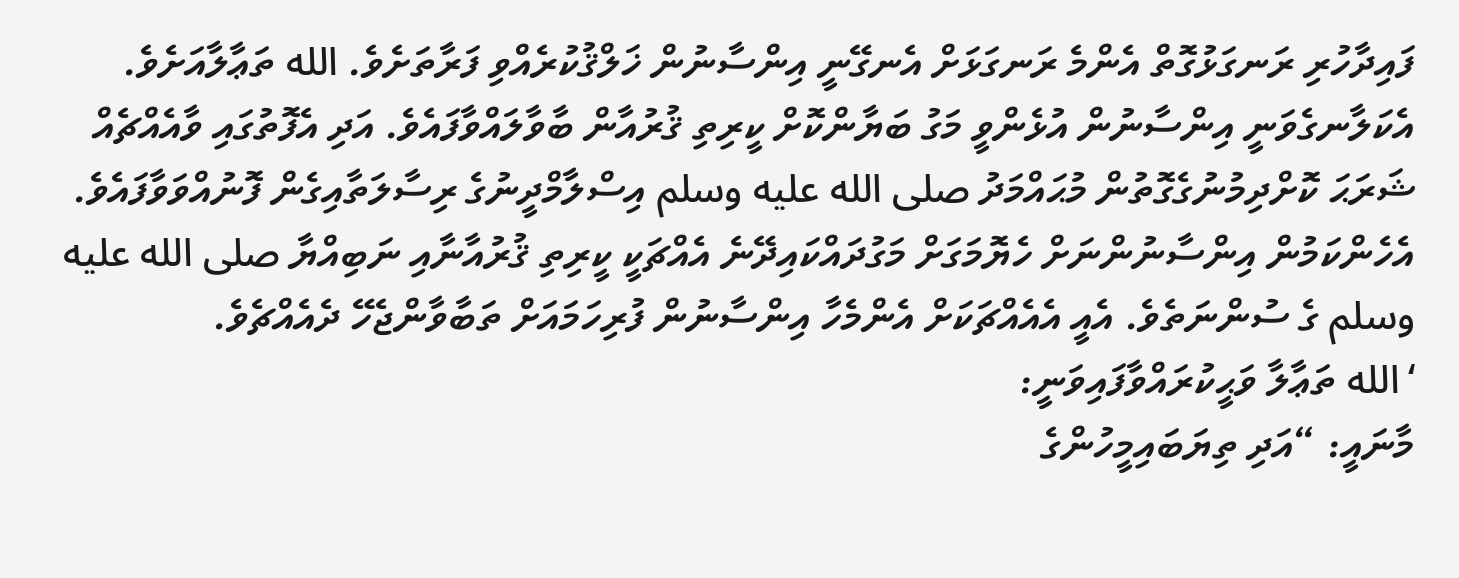ފައިދާހުރި ރަނގަޅުގޮތް އެންމެ ރަނގަޅަށް އެނގޭނީ އިންސާނުން ޚަލްޤުކުރެއްވި ފަރާތަށެވެ. الله ތަޢާލާއަށެވެ. އެކަލާނގެވަނީ އިންސާނުން އުޅެންވީ މަގު ބަޔާންކޮށް ކީރިތި ޤުރުއާން ބާވާލައްވާފައެވެ. އަދި އެފޮތުގައި ވާއެއްޗެއް ޝަރަޙަ ކޮށްދިމުނުގެގޮތުން މުޙައްމަދު صلى الله عليه وسلم އިސްލާމްދީނުގެ ރިސާލަތާއިގެން ފޮނުއްވަވާފައެވެ. އެހެންކަމުން އިންސާނުންނަށް ހެޔޮމަގަށް މަގުދައްކައިދޭނެ އެއްޗަކީ ކީރިތި ޤުރުއާނާއި ނަބިއްޔާ صلى الله عليه وسلم ގެ ސުންނަތެވެ. އެއީ އެއެއްޗަކަށް އެންމެހާ އިންސާނުން ފުރިހަމައަށް ތަބާވާންޖެހޭ ދެއެއްޗެވެ.
‘الله ތަޢާލާ ވަޙީކުރައްވާފައިވަނީ:
މާނައީ: “އަދި ތިޔަބައިމީހުންގެ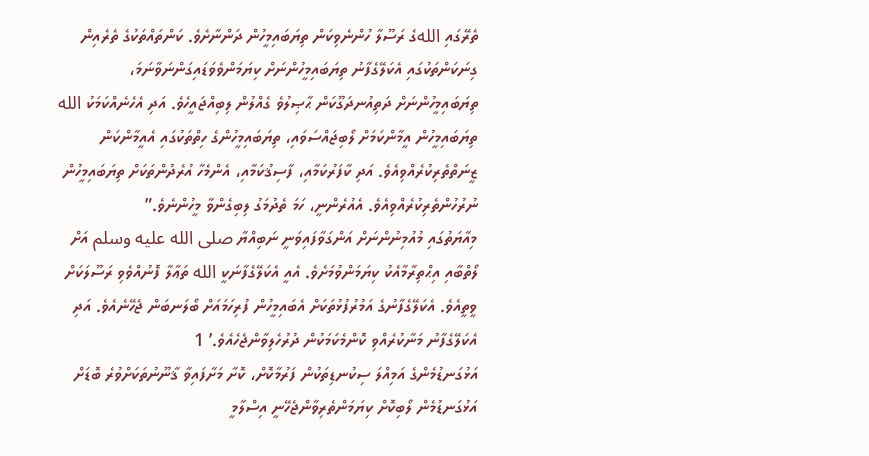ތެރޭގައި اللهގެ ރަސޫލާ ހުންނެވިކަން ތިޔަބައިމީހުން ދަންނާށެވެ. ކަންތައްތަކުގެ ތެރެއިން ގިނަކަންތަކުގައި އެކަލޭގެފާނު ތިޔަބައިމީހުންނަށް ކިޔަމަންވެވަޑައިގަންނަވާނަމަ، ތިޔަބައިމީހުންނަށް ދަތިއުނދަގޫކަން ޙާޞިލުވެ ގެއްލުން ލިބިއްޖައީހެވެ. އަދި އެހެނެއްކަމަކު الله ތިޔަބައިމީހުން އީމާންކަމަށް ލޯބިޖައްސަވައި، ތިޔަބައިމީހުންގެ ހިތްތަކުގައި އެއީމާންކަން ޒީނަތްތެރިކުރެއްވިއެވެ. އަދި ކާފަރުކަމާއި، ފާސިޤުކަމާއި، އެންމެހާ އުރެދުންތަކަށް ތިޔަބައިމީހުން ނުރުހުންތެރިކުރެއްވިއެވެ. އެއުރެންނީ، ހަމަ ތެދުމަގު ލިބިގެންވާ މީހުންނެވެ.”
މިއާޔަތުގައި މުއުމިނުންނަށް އަންގަވާފައިވަނީ ނަބިއްޔާ صلى الله عليه وسلم އަށް ލޯތްބާއި އިޙްތިރާމާއެކު ކިޔަމަންވުމަށެވެ. އެއީ އެކަލޭގެފާނަކީ الله ތަޢާލާ ފޮނުއްވެވި ރަސޫލަކަށް ވީތީއެވެ. އެކަލޭގެފާނުގެ އަމުރުފުޅުތަކަށް އެބައިމީހުން ފުރިހަމައަށް ބޯލަނބަން ޖެހޭނެއެވެ. އަދި އެކަލޭގެފާނު މަނާކުރެއްވި ކޮންމެކަމަކުން ދުރުހެލިވާންޖެހެއެވެ.’ 1
އަޅުގަނޑުމެންގެ އަމިއްލަ ސިކުނޑިތަކުން ފަރުމާކޮށް، ކޮށާ މަށާފައިވާ ޤާނޫނުތަކަށްވުރެ ބޮޑަށް އަޅުގަނޑުމެން ލޯބިކޮށް ކިޔަމަންތެރިވާންޖެހޭނީ އިސްލާމީ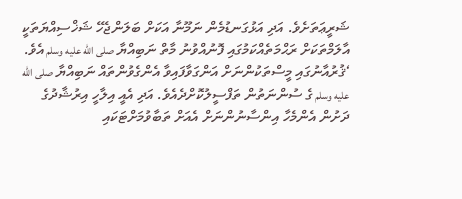ޝަރީޢަތަށެވެ. އަދި އަޅުގަނޑުމެން ނަމޫނާ އަކަށް ބަލަންޖެހޭ ޝަޚްސިއްޔަތަކީ އާލަމްތަކަށް ރަޙްމަތެއްކަމުގައި ފޮނުއްވުނު މާތް ނަބިއްޔާ صلى الله عليه وسلم އެވެ.
‘ޤުރުއާނުގައި މީސްތަކުންނަށް އަންގަވާފައިވާ އެންގެވުންތައް ނަބިއްޔާ صلى الله عليه وسلم ގެ ސުންނަތުން ތަފްސީލުކޮށްދެއެވެ. އަދި އެއީ އިލާހީ އިރުޝާދުގެ ދަށުން އެންމެހާ އިންސާނުންނަށް އެއަށް ތަބާވުމަށްޓަކައި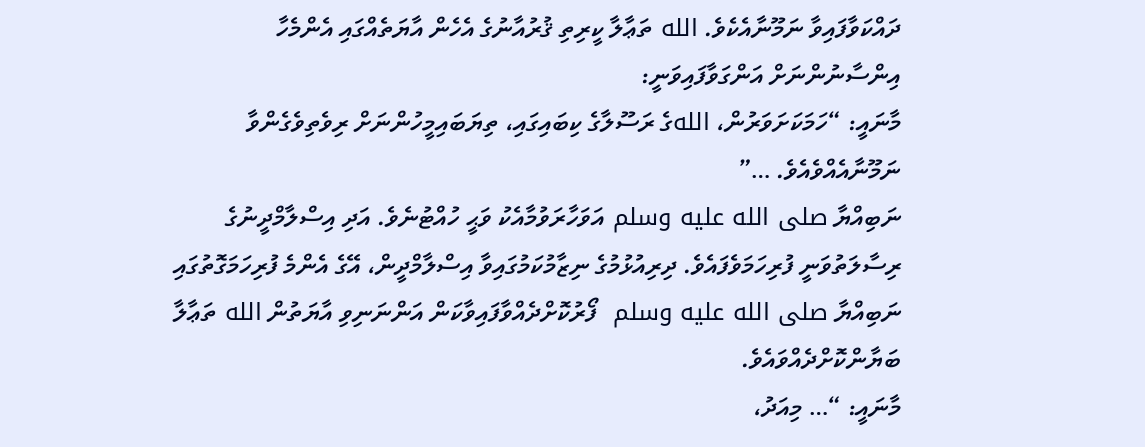ދައްކަވާފައިވާ ނަމޫނާއެކެވެ. الله ތަޢާލާ ކީރިތި ޤުރުއާނުގެ އެހެން އާޔަތެއްގައި އެންމެހާ އިންސާނުންނަށް އަންގަވާފައިވަނީ:
މާނައީ: “ހަމަކަށަވަރުން، اللهގެ ރަސޫލާގެ ކިބައިގައި، ތިޔަބައިމީހުންނަށް ރިވެތިވެގެންވާ ނަމޫނާއެއްވެއެވެ. …”
ނަބިއްޔާ صلى الله عليه وسلم އަވަހާރަވުމާއެކު ވަޙީ ހުއްޓުނެވެ. އަދި އިސްލާމްދީނުގެ ރިސާލަތުވަނީ ފުރިހަމަވެފައެވެ. ދިރިއުޅުމުގެ ނިޒާމުކަމުގައިވާ އިސްލާމްދީން، އޭގެ އެންމެ ފުރިހަމަގޮތުގައި ނަބިއްޔާ صلى الله عليه وسلم  ފޯރުކޮށްދެއްވާފައިވާކަން އަންނަނިވި އާޔަތުން الله ތަޢާލާ ބަޔާންކޮށްދެއްވައެވެ.
މާނައީ: “… މިއަދު،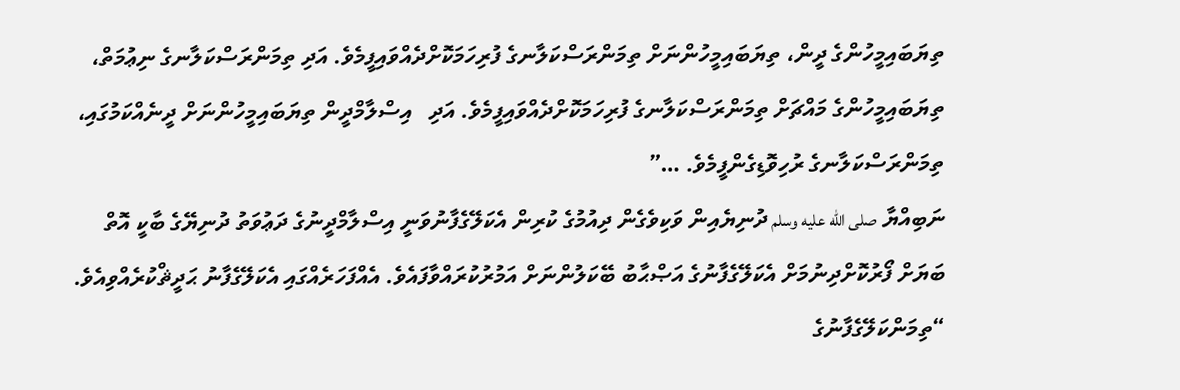ތިޔަބައިމީހުންގެ ދީން، ތިޔަބައިމީހުންނަށް ތިމަންރަސްކަލާނގެ ފުރިހަމަކޮށްދެއްވައިފީމެވެ. އަދި ތިމަންރަސްކަލާނގެ ނިޢުމަތް، ތިޔަބައިމީހުންގެ މައްޗަށް ތިމަންރަސްކަލާނގެ ފުރިހަމަކޮށްދެއްވައިފީމެވެ. އަދި   އިސްލާމްދީން ތިޔަބައިމީހުންނަށް ދީނެއްކަމުގައި، ތިމަންރަސްކަލާނގެ ރުހިވޮޑިގެންފީމެވެ. …”
ނަބިއްޔާ صلى الله عليه وسلم ދުނިޔެއިން ވަކިވެގެން ދިއުމުގެ ކުރިން އެކަލޭގެފާނުވަނީ އިސްލާމްދީނުގެ ދަޢުވަތު ދުނިޔޭގެ ބާކީ އޮތް ބަޔަށް ފޯރުކޮށްދިނުމަށް އެކަލޭގެފާނުގެ އަޞްޙާބު ބޭކަލުންނަށް އަމުރުކުރައްވާފައެވެ. އެއްފަހަރެއްގައި އެކަލޭގެފާނު ޙަދީޘްކުރެއްވިއެވެ. “ތިމަންކަލޭގެފާނުގެ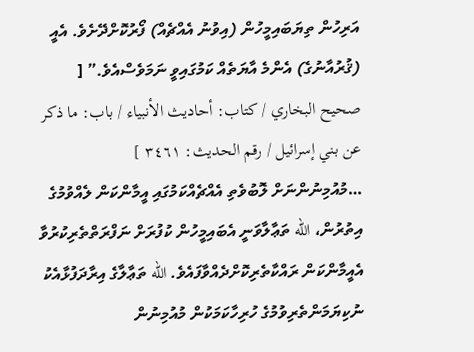އަރިހުން ތިޔަބައިމީހުން (އިވުނު އެއްޗެއް) ފޯރުކޮށްދޭށެވެ. އެއީ (ޤުރުއާނުގެ) އެންމެ އާޔަތެއް ކަމުގައިވީ ނަމަވެސްއެވެ.” [ صحيح البخاري / كتاب: أحاديث الأنبياء / باب: ما ذكر عن بني إسرائيل / رقم الحديث: ٣٤٦١ ]
…މުއުމިނުންނަށް ލޮބުވެތި އެއްޗެއްކަމުގައި އީމާންކަން ލެއްވުމުގެ އިތުރުން، الله ތަޢާލާވަނީ އެބައިމީހުން ކުފުރަށް ނަފްރަތްތެރިކުރުވާ އެއީމާންކަން ރައްކާތެރިކޮށްދެއްވާފައެވެ. الله ތަޢާލާގެ އިރާދަފުޅާއެކު ނުކިޔަމަންތެރިވުމުގެ ހުރިހާކަމަކުން މުއުމިނުން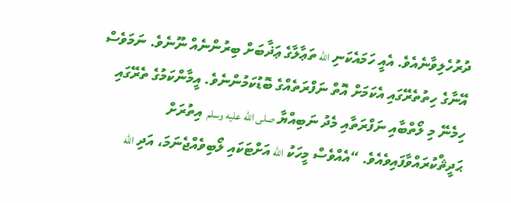ދުރުހެލިވާނެއެވެ. އެއީ ހަމައެކަނި الله ތަޢާލާގެ ޢަޛާބަށް ބިރުންނެއް ނޫނެވެ. ނަމަވެސް އޭނާގެ ހިތުތެރޭގައި އެކަމަށް އޮތް ނަފްރަތެއްގެ ބޮޑުކަމުންނެވެ. އީމާންކަމުގެ ތެރޭގައި ހިމެނޭ މި ލޯތްބާއި ނަފްރަތާއި މެދު ނަބިއްޔާ صلى الله عليه وسلم  އިތުރަށް ޙަދީޘްކުރައްވާފައިވެއެވެ. “އެއްވެސް މީހަކު الله އަށްޓަކައި ލޯބިވެއްޖެނަމަ، އަދި الله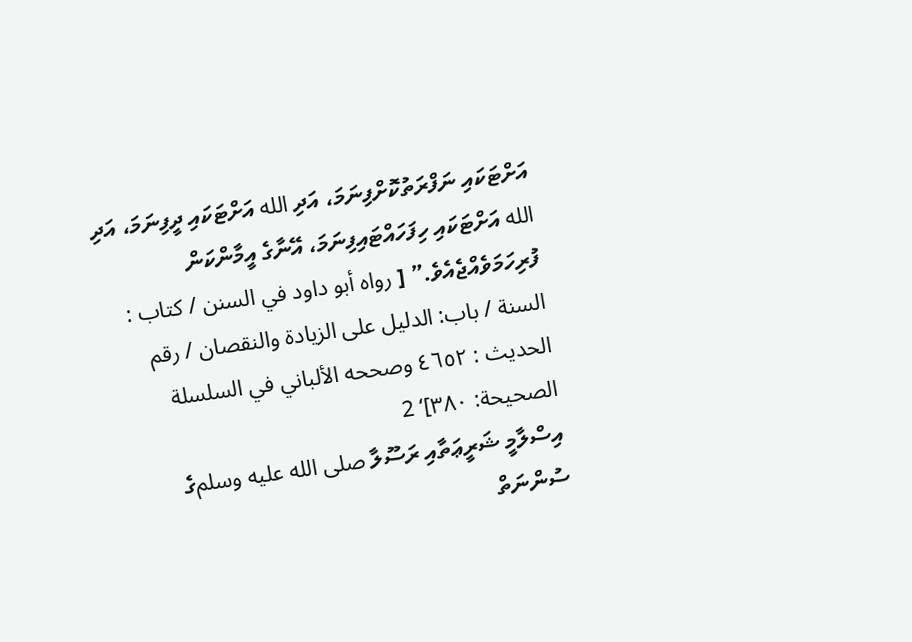އަށްޓަކައި ނަފްރަތުކޮށްފިނަމަ، އަދި الله އަށްޓަކައި ދީފިނަމަ، އަދި الله އަށްޓަކައި ހިފަހައްޓައިފިނަމަ، އޭނާގެ އީމާންކަން ފުރިހަމަވެއްޖެއެވެ.” [ رواه أبو داود في السنن / كتاب : السنة / باب: الدليل على الزيادة والنقصان / رقم الحديث : ٤٦٥٢ وصححه الألباني في السلسلة الصحيحة: ٣٨۰]‘ 2
އިސްލާމީ ޝަރީޢަތާއި ރަސޫލާ صلى الله عليه وسلمގެ ސުންނަތް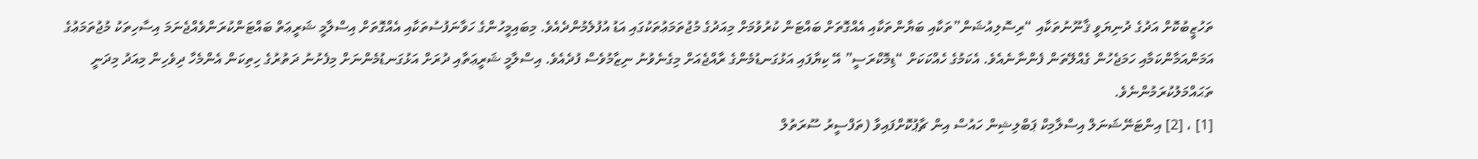ތަހުޒީބުކޮށް އަދުގެ ދުނިޔަވީ ޤާނޫނުތަކާއި “ރިސޮލިއުޝަން”ތަކާއި ބަޔާންތަކާއި އެއްގޮތަށް ބައްޓަން ކުރުވުމަށް މިއަދުގެ މުޖުތަމަޢުތަކުގައި އަޑު އުފުލެމުންދެއެވެ. މިބައިމީހުންގެ ހަވާނަފުސުތަކާއި އެއްގޮތަށް އިސްލާމީ ޝަރީޢަތް ބައްޓަންކުރަންވެއްޖެނަމަ އިސާހިތަކު މުޖުތަމަޢުގެ އަމަންއަމާންކަމާއި ހަމަޖެހުން ގެއްލޭތަން ފެންނާނެއެވެ. އެކަމުގެ ހެއްކަކަށް “ޑިމޮކްރަސީ” އޭ ކިޔާފައި އަޅުގަނޑުމެންގެ ރާއްޖެއަށް މިގެނެވުނު ނިޒާމުވެސް ފުދެއެވެ. އިސްލާމީ ޝަރީޢަތާއި ދުރަށް އަޅުގަނޑުމެންނަށް މިފެށުނު ދަތުރުގެ ހިތިކަން އެންމެހާ ދިވެހިން މިއަދު މިދަނީ ތަޙައްމަލުކުރަމުންނެވެ.
[1] ، [2] އިންޓަނޭޝަނަލް އިސްލާމިކް ޕަބްލިޝިން ހައުސް އިން ޗާޕުކޮށްފައިވާ (ތަފްސީރު ސޫރަތުލް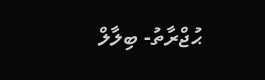ޙުޖްރާތު- ބިލާލް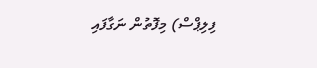ފިލިޕްސް) މިފޮތުން ނަގާފައި